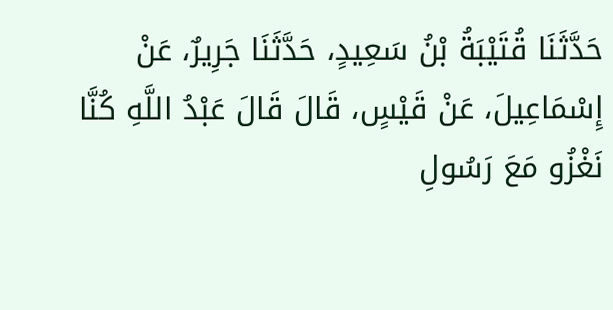حَدَّثَنَا قُتَيْبَةُ بْنُ سَعِيدٍ، حَدَّثَنَا جَرِيرٌ، عَنْ إِسْمَاعِيلَ، عَنْ قَيْسٍ، قَالَ قَالَ عَبْدُ اللَّهِ كُنَّا نَغْزُو مَعَ رَسُولِ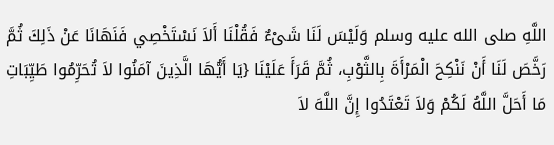اللَّهِ صلى الله عليه وسلم وَلَيْسَ لَنَا شَىْءٌ فَقُلْنَا أَلاَ نَسْتَخْصِي فَنَهَانَا عَنْ ذَلِكَ ثُمَّ رَخَّصَ لَنَا أَنْ نَنْكِحَ الْمَرْأَةَ بِالثَّوْبِ، ثُمَّ قَرَأَ عَلَيْنَا {يَا أَيُّهَا الَّذِينَ آمَنُوا لاَ تُحَرِّمُوا طَيِّبَاتِ مَا أَحَلَّ اللَّهُ لَكُمْ وَلاَ تَعْتَدُوا إِنَّ اللَّهَ لاَ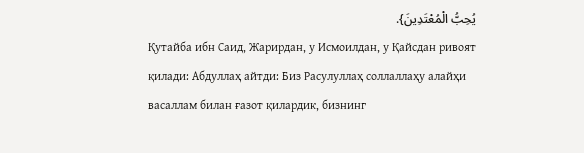يُحِبُّ الْمُعْتَدِينَ}.
Қутайба ибн Саид, Жарирдан, у Исмоилдан, у Қайсдан ривоят қилади: Абдуллаҳ айтди: Биз Расулуллаҳ соллаллаҳу алайҳи васаллам билан ғазот қилардик, бизнинг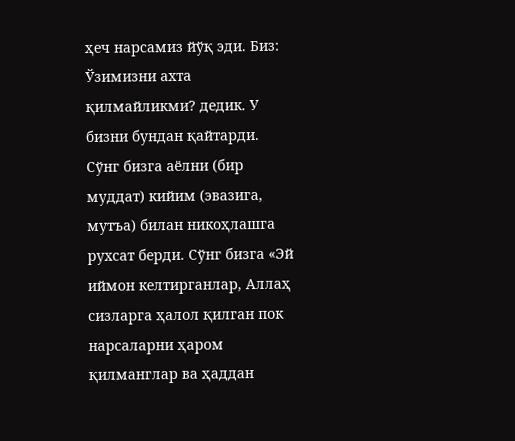ҳеч нарсамиз йўқ эди. Биз: Ўзимизни ахта қилмайликми? дедик. У бизни бундан қайтарди. Сўнг бизга аёлни (бир муддат) кийим (эвазига, мутъа) билан никоҳлашга рухсат берди. Сўнг бизга «Эй иймон келтирганлар, Аллаҳ сизларга ҳалол қилган пок нарсаларни ҳаром қилманглар ва ҳаддан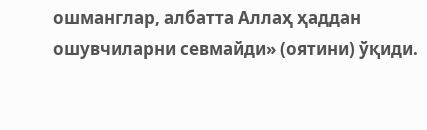ошманглар, албатта Аллаҳ ҳаддан ошувчиларни севмайди» (оятини) ўқиди.